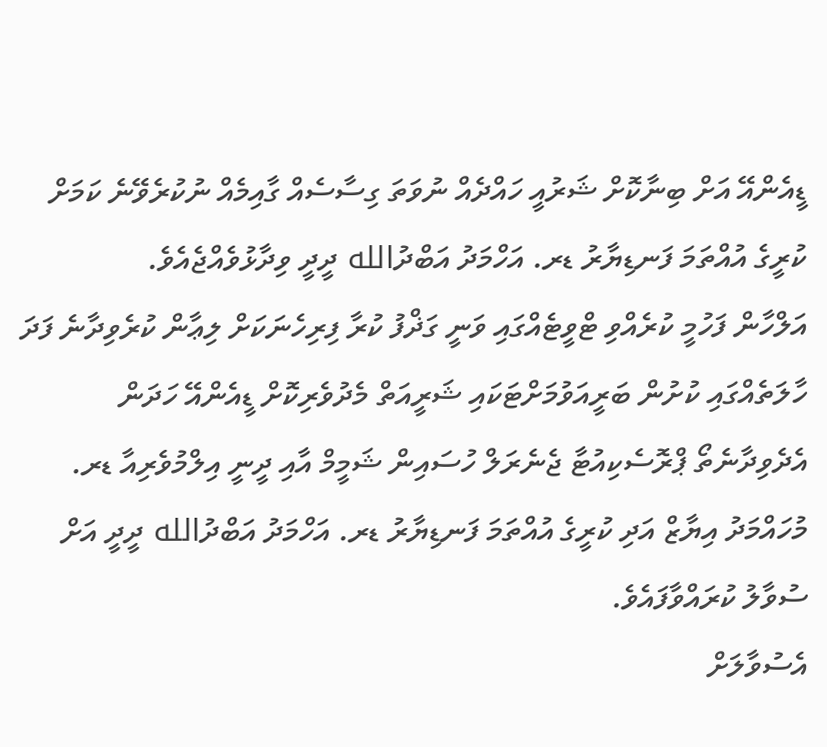ޑީއެންއޭ އަށް ބިނާކޮށް ޝަރުއީ ހައްދެއް ނުވަތަ ގިސާސެއް ގާއިމެއް ނުކުރެވޭނެ ކަމަށް ކުރީގެ އުއްތަމަ ފަނޑިޔާރު ޑރ. އަހްމަދު އަބްދުالله ދީދީ ވިދާޅުވެއްޖެއެވެ.
އަލްހާން ފަހުމީ ކުރެއްވި ޓްވީޓެއްގައި ވަނީ ގަޛްފު ކުރާ ފިރިހެނަކަށް ލިޢާން ކުރެވިދާނެ ފަދަ ހާލަތެއްގައި ކުށުން ބަރީއަވުމަށްޓަކައި ޝަރީއަތް މެދުވެރިކޮށް ޑީއެންއޭ ހަދަން އެދެވިދާނެތޯ ޕްރޮސެކިއުޓާ ޖެނެރަލް ހުސައިން ޝަމީމް އާއި ދީނީ އިލްމުވެރިއާ ޑރ. މުހައްމަދު އިޔާޒް އަދި ކުރީގެ އުއްތަމަ ފަނޑިޔާރު ޑރ. އަހްމަދު އަބްދުالله ދީދީ އަށް ސުވާލު ކުރައްވާފައެވެ.
އެސުވާލަށް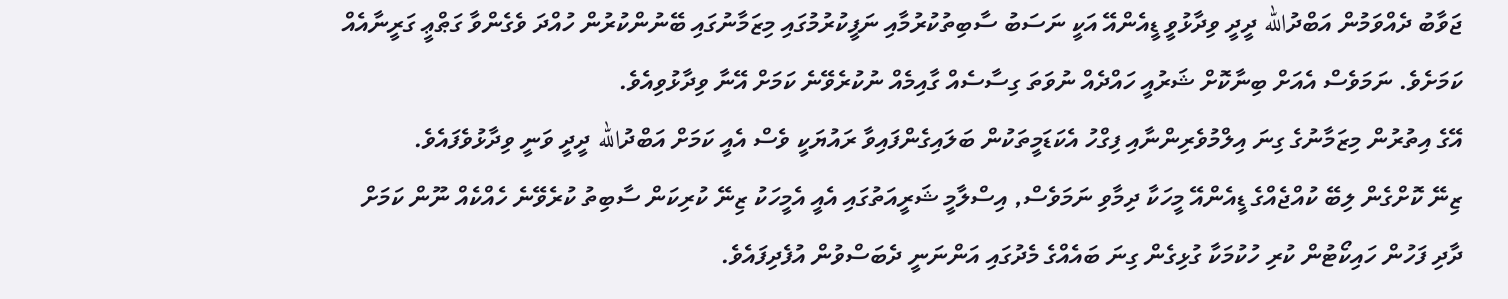ޖަވާބު ދެއްވަމުން އަބްދުالله ދީދީ ވިދާޅުވީ ޑީއެންއޭ އަކީ ނަސަބު ސާބިތުކުރުމާއި ނަފީކުރުމުގައި މިޒަމާނުގައި ބޭނުންކުރުން ހުއްދަ ވެގެންވާ ގަޠްޢީ ގަރީނާއެއް ކަމަށެވެ. ނަމަވެސް އެއަށް ބިނާކޮށް ޝަރުއީ ހައްދެއް ނުވަތަ ގިސާސެއް ގާއިމެއް ނުކުރެވޭނެ ކަމަށް އޭނާ ވިދާޅުވިއެވެ.
އޭގެ އިތުރުން މިޒަމާނުގެ ގިނަ އިލްމުވެރިންނާއި ފިގްހު އެކަޑަމީތަކުން ބަލައިގެންފައިވާ ރައުޔަކީ ވެސް އެއީ ކަމަށް އަބްދުالله ދީދީ ވަނީ ވިދާޅުވެފައެވެ.
ޒިނޭ ކޮށްގެން ލިބޭ ކުއްޖެއްގެ ޑީއެންއޭ މީހަކާ ދިމާވި ނަމަވެސް, އިސްލާމީ ޝަރީއަތުގައި އެއީ އެމީހަކު ޒިނޭ ކުރިކަން ސާބިތު ކުރެވޭނެ ހެއްކެއް ނޫން ކަމަށް ދާދި ފަހުން ހައިކޯޓުން ކުރި ހުކުމަކާ ގުޅިގެން ގިނަ ބައެއްގެ މެދުގައި އަންނަނީ ދެބަސްވުން އުފެދިފައެވެ.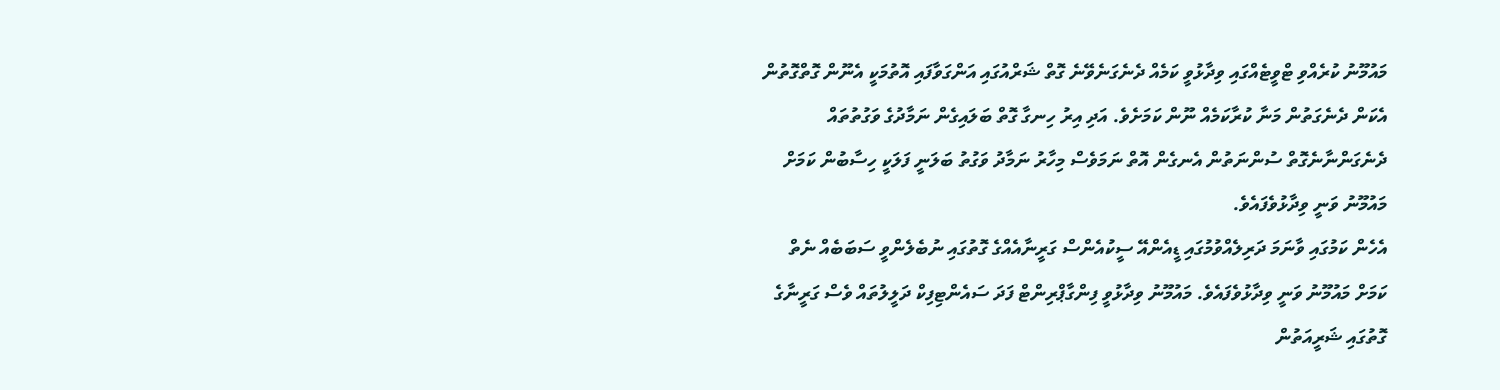މައުމޫނު ކުރެއްވި ޓްވީޓެއްގައި ވިދާޅުވީ ކަމެއް ދެނެގަނެވޭނެ ގޮތް ޝަރްއުގައި އަންގަވާފައި އޮތުމަކީ އެނޫން ގޮތްގޮތުން އެކަން ދެނެގަތުން މަނާ ކުރާކަމެއް ނޫން ކަމަށެވެ. އަދި އިރު ހިނގާ ގޮތް ބަލައިގެން ނަމާދުގެ ވަގުތުތައް ދެނެގަންނާނެގޮތް ސުންނަތުން އެނގެން އޮތް ނަމަވެސް މިހާރު ނަމާދު ވަގުތު ބަލަނީ ފަލަކީ ހިސާބުން ކަމަށް މައުމޫނު ވަނީ ވިދާޅުވެފައެވެ.
އެހެން ކަމުގައި ވާނަމަ ދަރިލެއްވުމުގައި ޑީއެންއޭ ސީކުއެންސް ގަރީނާއެއްގެ ގޮތުގައި ނުބެލެންވީ ސަބަބެއް ނެތް ކަމަށް މައުމޫނު ވަނީ ވިދާޅުވެފައެވެ. މައުމޫނު ވިދާޅުވީ ފިންގާޕްރިންޓް ފަދަ ސައެންޓިފިކް ދަލީލުތައް ވެސް ގަރީނާގެ ގޮތުގައި ޝަރީއަތުން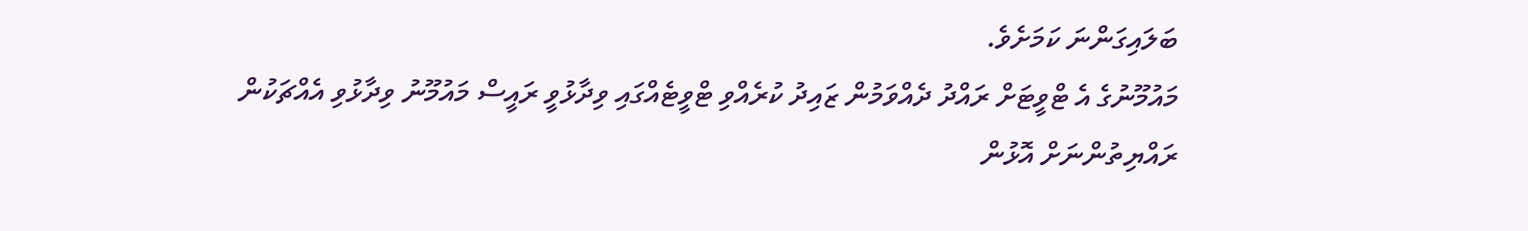ބަލައިގަންނަ ކަމަށެވެ.
މައުމޫނުގެ އެ ޓްވީޓަށް ރައްދު ދެއްވަމުން ޒައިދު ކުރެއްވި ޓްވީޓެއްގައި ވިދާޅުވީ ރައީސް މައުމޫނު ވިދާޅުވި އެއްޗަކުން ރައްޔިތުންނަށް އޮޅުން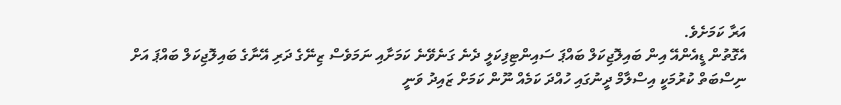އަރާ ކަމަށެވެ.
އެގޮތުން ޑީއެންއޭ އިން ބައިލޮޖިކަލް ބައްޕަ ސައިންޓިފިކަލީ ދެނެ ގަނެވޭނެ ކަމަށާއި ނަމަވެސް ޒިނޭގެ ދަރި އޭނާގެ ބައިލޮޖިކަލް ބައްޕަ އަށް ނިސްބަތް ކުރުމަކީ އިސްލާމް ދީނުގައި ހުއްދަ ކަމެއް ނޫން ކަމަށް ޒައިދު ވަނީ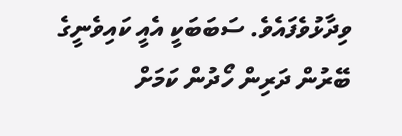ވިދާޅުވެފައެވެ. ސަބަބަކީ އެއީ ކައިވެނީގެ ބޭރުން ދަރިން ހޯދުން ކަމަށް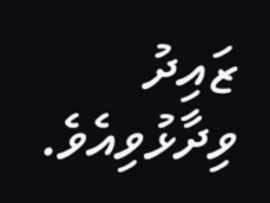ޒައިދު ވިދާޅުވިއެވެ.